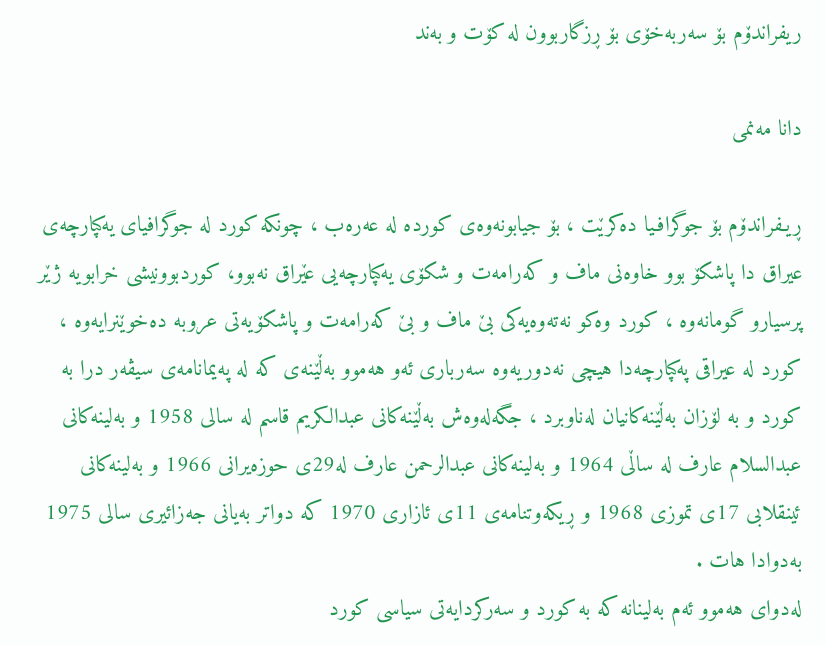ریفراندۆم بۆ سه‌ربه‌خۆى بۆ ڕزگاربوون له‌ كۆت و به‌ند

دانا مەنمی

ڕیـفراندۆم بۆ جوگرافـیا ده‌كرێت ، بۆ جیابونه‌وه‌ى كورده‌ له‌ عه‌ره‌ب ، چونكه‌ كورد له‌ جوگرافیاى یه‌كپارچه‌ى عیراق دا پاشكۆ بوو خاوه‌نى ماف و كه‌رامه‌ت و شكۆى یه‌كپارچه‌یی عێراق نه‌بوو، كوردبوونیشى خرابویه‌ ژێر پرسیارو گومانه‌وه‌ ، كورد وه‌كو نه‌ته‌وه‌یه‌كى بێ ماف و بێ كه‌رامه‌ت و پاشكۆیه‌تى عروبه‌ ده‌خوێنرایه‌وه‌ ، كورد له‌ عیراقى په‌كپارچه‌دا هیچى نه‌دوریه‌وه‌ سه‌ربارى ئه‌و هه‌موو به‌ڵێنه‌ى كه‌ له‌ په‌یمانامه‌ى سیڤه‌ر درا به‌ كورد و به‌ لۆزان به‌ڵێنه‌كانیان له‌ناوبرد ، جگه‌له‌وه‌ش به‌ڵێنه‌كانى عبدالكریم قاسم لە سالى 1958 و به‌لینه‌كانى عبدالسلام عارف له‌ ساڵى 1964 و به‌لینه‌كانى عبدالرحمن عارف له‌29ى حوزه‌یرانى 1966 و به‌لینه‌كانى ئینقلابى 17ى تموزى 1968 و ڕیكه‌وتنامه‌ى 11ى ئازارى 1970 كه‌ دواتر به‌یانى جه‌زائیرى سالى 1975 به‌دوادا هات .
له‌دواى هه‌موو ئه‌م به‌لینانه‌ كه‌ به‌ كورد و سه‌ركردایه‌تى سیاسى كورد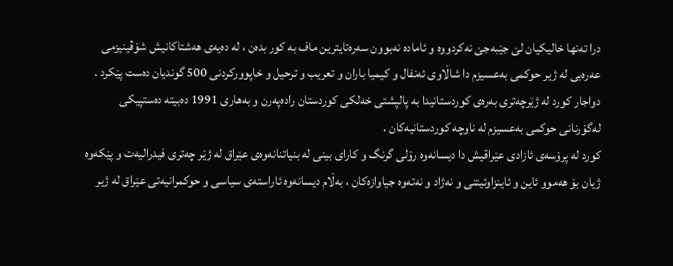درا ته‌نها خالیكیان لێ جێبه‌جێ نه‌كردووه‌ و ئاماده‌ نه‌بوون سه‌ره‌تایترین ماف به‌ كور بده‌ن ، له‌ ده‌یه‌ى هه‌شتاكانیش شۆڤینیزمى عه‌ره‌بى له‌ ژیر حوكمى به‌عسیزم دا شاڵاوى ئه‌نفال و كیمیا باران و تعریب و ترحیل و خاپووركردنى 500 گوندیان ده‌ست پێکرد .
دواجار كورد له‌ ژێرچەتری بەرەی کوردستانیدا به‌ پالپشتى خه‌لكى كوردستان راده‌په‌رن و به‌هارى 1991 ده‌بیته‌ ده‌ستپیكى له‌گۆرنانى حوكمى به‌عسیزم له‌ ناوچه‌ كوردستانیه‌كان .
كورد له‌ پرۆسه‌ى ئازادى عێراقیش دا دیسانه‌وه‌ رۆلى گرنگ و كاراى بینى له‌ بنیاتنانه‌وه‌ى عێراق له‌ ژێر چه‌ترى فیدرالیه‌ت و پێکه‌وه‌ ژیان بۆ هه‌موو ئاین و ئاینزاوئیتنى و نه‌ژاد و نه‌ته‌وه‌ جیاوازه‌كان ، به‌ڵام دیسانه‌وه‌ ئاراسته‌ى سیاسى و حوكمرانیه‌تى عێراق له‌ ژیر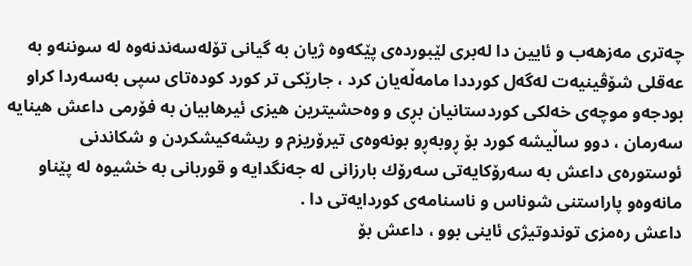چه‌ترى مه‌زهه‌ب و ئایین دا له‌برى لێبورده‌ى پێكه‌وه‌ ژیان به‌ گیانى تۆله‌سه‌ندنه‌وه‌ له‌ سوننه‌و به‌ عه‌قلى شۆڤینیه‌ت له‌گه‌ل كورددا مامه‌ڵه‌یان كرد ، جارێكى تر كورد کودەتاى سپى به‌سه‌ردا كراو بودجه‌و موچه‌ى خه‌لكى كوردستانیان بڕى و وه‌حشیترین هیزى ئیرهابیان به‌ فۆرمى داعش هینایه‌ سه‌رمان ، دوو ساڵیشه‌ كورد بۆ ڕوبه‌ڕو بونه‌وه‌ى تیرۆریزم و ریشه‌كیشكردن و شكاندنى ئوستوره‌ى داعش به‌ سه‌رۆكایه‌تى سه‌رۆك بارزانى له‌ جه‌نگدایه‌ و قوربانى به‌ خشیوه‌ له‌ پێناو مانه‌وه‌و پاراستنى شوناس و ناسنامه‌ى كوردایه‌تى دا .
داعش ره‌مزى توندوتیژى ئاینى بوو ، داعش بۆ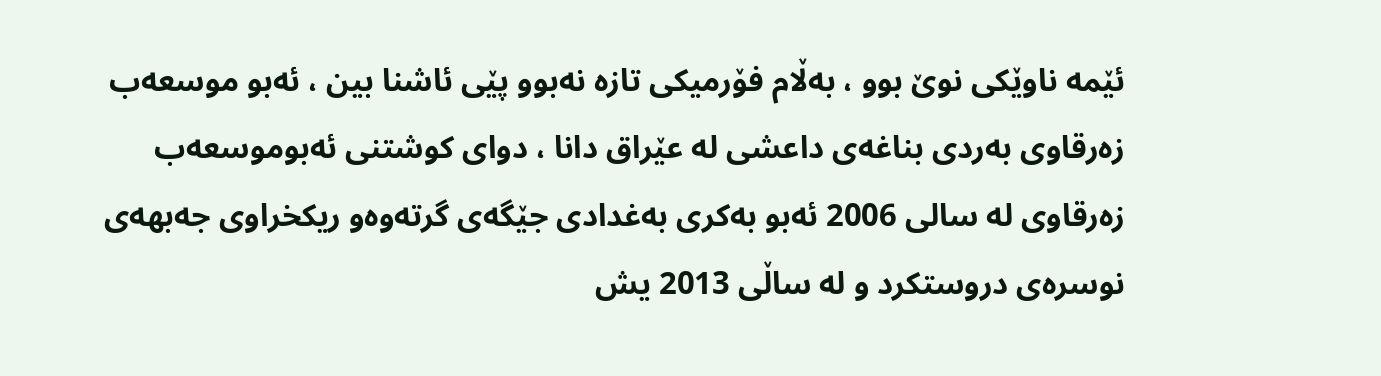ئێمه‌ ناوێكى نوێ بوو ، به‌ڵام فۆرمیكى تازه‌ نه‌بوو پێى ئاشنا بین ، ئه‌بو موسعه‌ب زه‌رقاوى به‌ردى بناغه‌ى داعشى له‌ عێراق دانا ، دواى كوشتنى ئه‌بوموسعه‌ب زه‌رقاوى له‌ سالى 2006 ئه‌بو به‌كرى به‌غدادى جێگه‌ى گرته‌وه‌و ریكخراوى جه‌بهه‌ى نوسره‌ى دروستكرد و له‌ ساڵى 2013 یش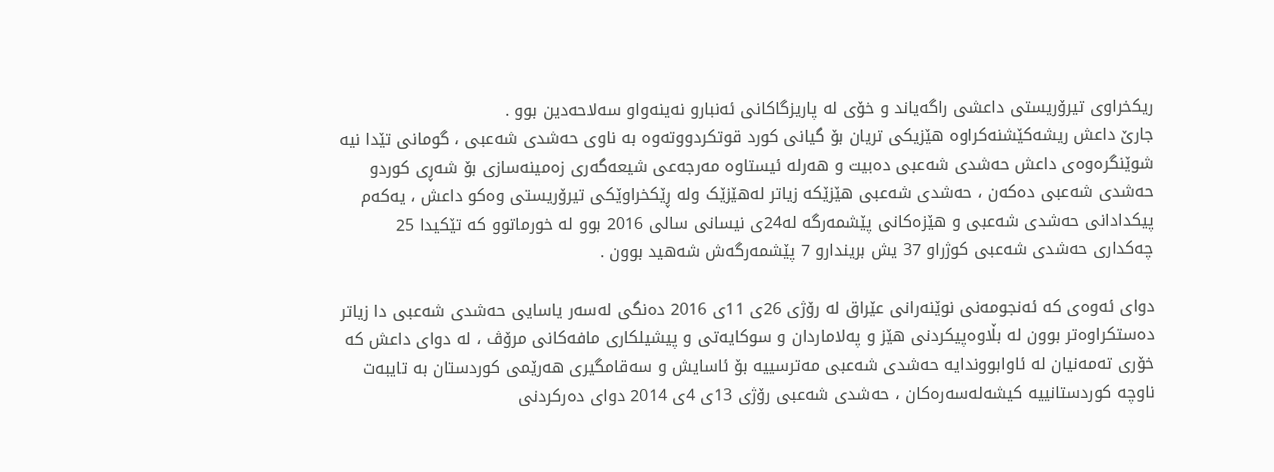ریكخراوى تیرۆریستى داعشى راگه‌یاند و خۆى له‌ پاریزگاكانى ئه‌نبارو نه‌ینه‌واو سه‌لاحه‌دین بوو .
جارێ داعش ریشه‌كێشنه‌كراوه‌ هێزیكى تریان بۆ گیانى كورد قوتكردووته‌وه‌ به‌ ناوى حه‌شدى شه‌عبى ، گومانى تێدا نیه‌ شوێنگره‌وه‌ى داعش حه‌شدى شه‌عبى ده‌بیت و هه‌رله‌ ئیستاوه‌ مەرجەعی شیعەگەری زه‌مینه‌سازى بۆ شەڕی کوردو حەشدی شەعبی دەکەن ، حه‌شدى شه‌عبى هێزێكە زیاتر لەهێزێک وله‌ ڕێکخراوێکی تیرۆریستی وەکو داعش ، یه‌كه‌م پیكدادانى حه‌شدى شه‌عبى و هێزه‌كانى پێشمه‌رگه‌ له‌24ى نیسانى سالى 2016 بوو له‌ خورماتوو كه‌ تێكیدا 25 چه‌كدارى حه‌شدى شه‌عبى كوژراو 37 یش بریندارو 7 پێشمه‌رگه‌ش شه‌هید بوون .

دواى ئه‌وه‌ى كه‌ ئه‌نجومه‌نى نوێنه‌رانى عێراق له‌ رۆژى 26ى 11ى 2016 ده‌نگى له‌سه‌ر یاسایی حه‌شدى شه‌عبى دا زیاتر ده‌ستكراوه‌تر بوون له‌ بڵاوه‌پیكردنى هێز و په‌لاماردان و سوكایه‌تى و پیشیلكارى مافه‌كانى مرۆڤ ، له‌ دواى داعش كه‌ خۆرى ته‌مه‌نیان له‌ ئاوابووندایه‌ حه‌شدى شه‌عبى مه‌ترسییه‌ بۆ ئاسایش و سه‌قامگیرى هه‌رێمى كوردستان به‌ تایبه‌ت ناوچه‌ كوردستانییه‌ كیشه‌له‌سه‌ره‌كان ، حه‌شدى شه‌عبى رۆژى 13ى 4ى 2014 دواى ده‌ركردنى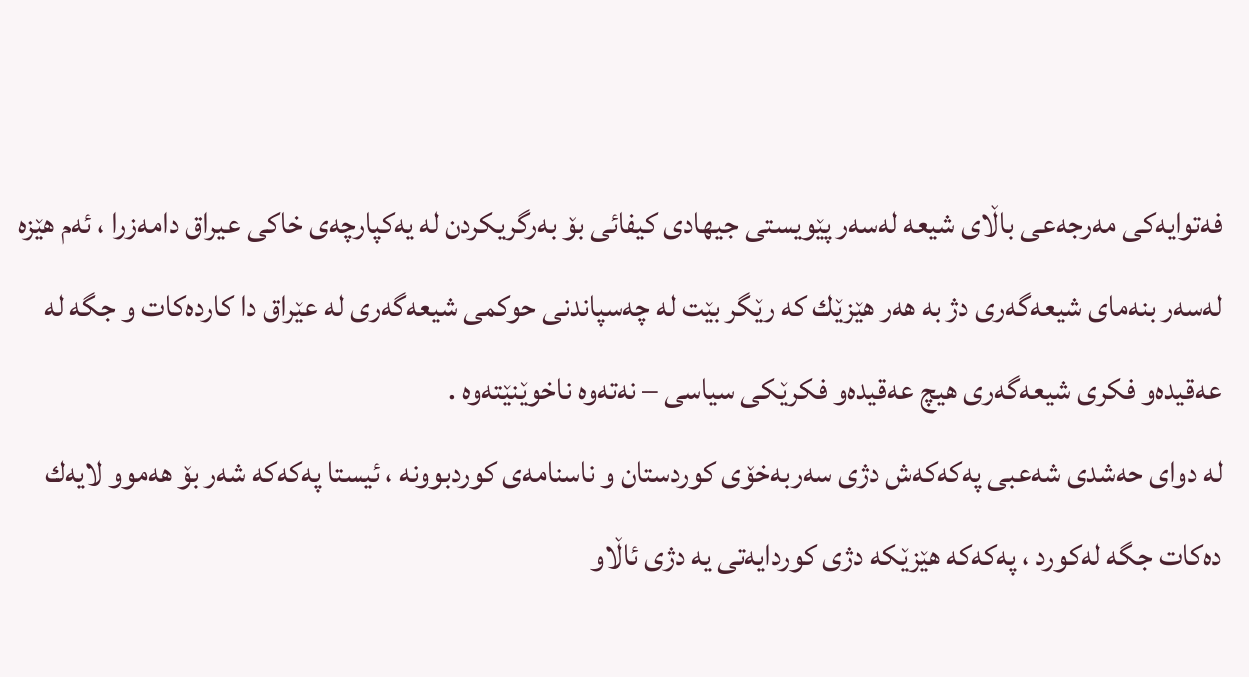فه‌توایه‌كى مه‌رجه‌عى باڵاى شیعه‌ له‌سه‌ر پێویستى جیهادى كیفائی بۆ به‌رگریكردن له‌ یه‌كپارچه‌ى خاكى عیراق دامه‌زرا ، ئه‌م هێزه‌ له‌سه‌ر بنه‌ماى شیعه‌گه‌رى دژ به‌ هه‌ر هێزێك كه‌ رێگر بێت له‌ چه‌سپاندنى حوكمى شیعه‌گه‌رى له‌ عێراق دا كارده‌كات و جگه‌ له‌ عه‌قیده‌و فكرى شیعه‌گه‌رى هیچ عه‌قیده‌و فكرێكى سیاسى – نه‌ته‌وه‌ ناخوێنێته‌وه‌ .
له‌ دواى حه‌شدى شه‌عبى په‌كه‌كه‌ش دژى سه‌ربه‌خۆى كوردستان و ناسنامه‌ى كوردبوونه‌ ، ئیستا په‌كه‌كه‌ شه‌ر بۆ هه‌موو لایه‌ك ده‌كات جگه‌ له‌کورد ، په‌كه‌كه‌ هێزێكه‌ دژى كوردایه‌تى یه‌ دژى ئاڵاو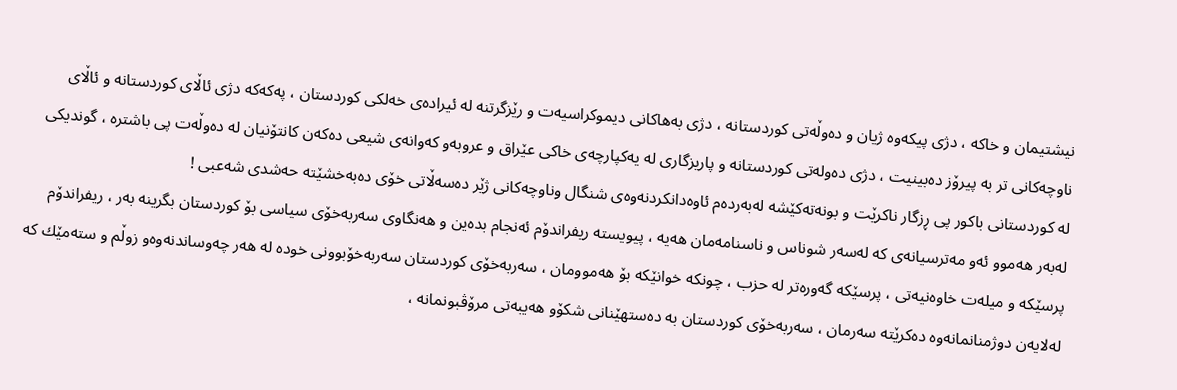نیشتیمان و خاكه‌ ، دژى پیكه‌وه‌ ژیان و ده‌وڵه‌تى كوردستانه‌ ، دژى به‌هاكانى دیموكراسیه‌ت و رێزگرتنه‌ له‌ ئیراده‌ى خه‌لكى كوردستان ، په‌كه‌كه‌ دژى ئاڵاى كوردستانه‌ و ئاڵاى ناوچه‌كانى تر به‌ پیرۆز ده‌بینیت ، دژى ده‌وله‌تى كوردستانه‌ و پاریزگارى له‌ یه‌كپارچه‌ى خاكى عێراق و عروبه‌و كه‌وانه‌ى شیعى ده‌كه‌ن كانتۆنیان له‌ ده‌وڵه‌ت پی باشتره‌ ، گوندیكى له‌ كوردستانى باكور پی ڕزگار ناكرێت و بونەتەکێشە لەبەردەم ئاوەدانکردنەوەی شنگال وناوچه‌كانى ژێر ده‌سه‌ڵاتى خۆى ده‌به‌خشێته‌ حه‌شدى شه‌عبى !
له‌به‌ر هه‌موو ئه‌و مه‌ترسیانه‌ى كه‌ له‌سه‌ر شوناس و ناسنامه‌مان هه‌یه‌ ، پیویسته‌ ریفراندۆم ئه‌نجام بده‌ین و هه‌نگاوى سه‌ربه‌خۆى سیاسى بۆ كوردستان بگرینه‌ به‌ر ، ریفراندۆم پرسێكه‌ و میله‌ت خاوه‌نیه‌تى ، پرسێكه‌ گه‌وره‌تر له‌ حزب ، چونكه‌ خوانێكه‌ بۆ هه‌موومان ، سه‌ربه‌خۆى كوردستان سه‌ربه‌خۆبوونى خوده‌ له‌ هه‌ر چه‌وساندنه‌وه‌و زوڵم و سته‌مێك كه‌ له‌لایه‌ن دوژمنانمانه‌وه‌ ده‌كرێته‌ سه‌رمان ، سه‌ربه‌خۆى كوردستان به‌ ده‌ستهێنانى شكۆو هه‌یبه‌تى مرۆڤبونمانه‌ ،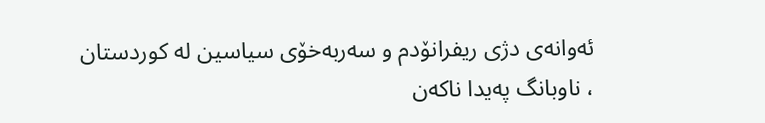ئه‌وانه‌ى دژى ریفرانۆدم و سه‌ربه‌خۆى سیاسین له‌ كوردستان ، ناوبانگ په‌یدا ناكه‌ن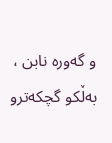و گه‌وره‌ نابن ، به‌ڵكو گچكه‌ترو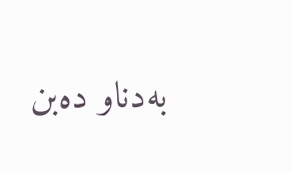به‌دناو ده‌بن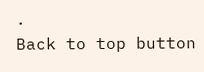.
Back to top button